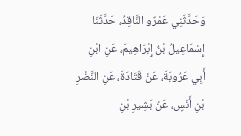وَحَدَّثَنِي عَمْرٌو النَّاقِدُ، حَدَّثَنَا إِسْمَاعِيلُ بْنُ إِبْرَاهِيمَ، عَنِ ابْنِ أَبِي عَرُوبَةَ، عَنْ قَتَادَةَ، عَنِ النَّضْرِ بْنِ أَنَسٍ، عَنْ بَشِيرِ بْنِ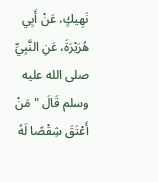نَهِيكٍ، عَنْ أَبِي هُرَيْرَةَ، عَنِ النَّبِيِّ صلى الله عليه وسلم قَالَ " مَنْ أَعْتَقَ شِقْصًا لَهُ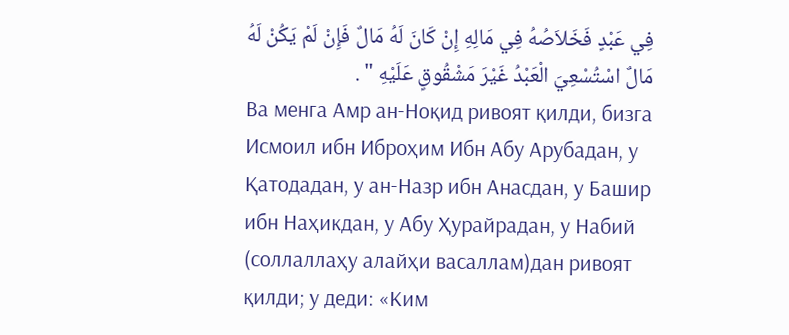فِي عَبْدٍ فَخَلاَصُهُ فِي مَالِهِ إِنْ كَانَ لَهُ مَالٌ فَإِنْ لَمْ يَكُنْ لَهُ مَالٌ اسْتُسْعِيَ الْعَبْدُ غَيْرَ مَشْقُوقٍ عَلَيْهِ " .
Ва менга Амр ан-Ноқид ривоят қилди, бизга Исмоил ибн Иброҳим Ибн Абу Арубадан, у Қатодадан, у ан-Назр ибн Анасдан, у Башир ибн Наҳикдан, у Абу Ҳурайрадан, у Набий (соллаллаҳу алайҳи васаллам)дан ривоят қилди; у деди: «Ким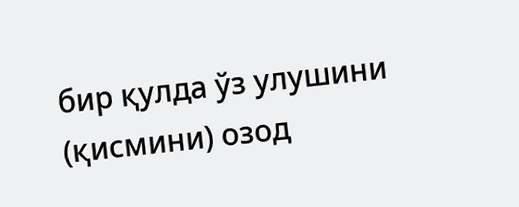бир қулда ўз улушини (қисмини) озод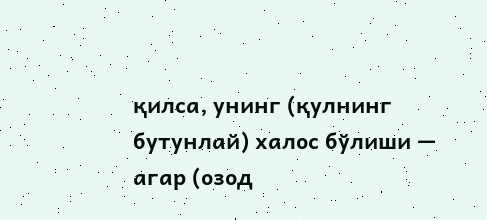қилса, унинг (қулнинг бутунлай) халос бўлиши — агар (озод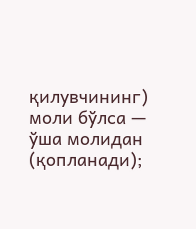қилувчининг) моли бўлса — ўша молидан (қопланади);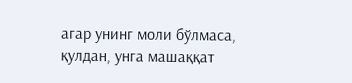агар унинг моли бўлмаса, қулдан, унга машаққат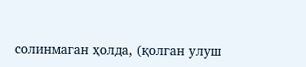солинмаган ҳолда, (қолган улуш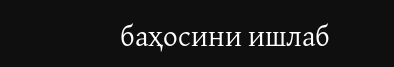баҳосини ишлаб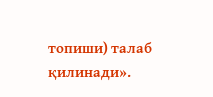топиши) талаб қилинади».